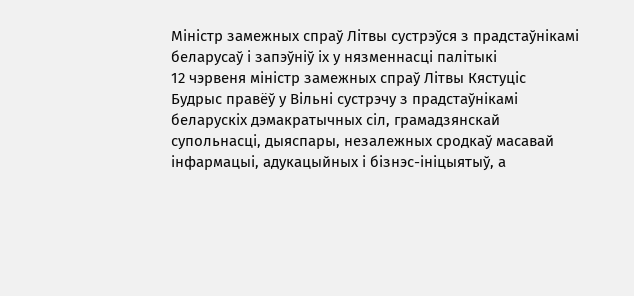Міністр замежных спраў Літвы сустрэўся з прадстаўнікамі беларусаў і запэўніў іх у нязменнасці палітыкі
12 чэрвеня міністр замежных спраў Літвы Кястуціс Будрыс правёў у Вільні сустрэчу з прадстаўнікамі беларускіх дэмакратычных сіл, грамадзянскай супольнасці, дыяспары, незалежных сродкаў масавай інфармацыі, адукацыйных і бізнэс-ініцыятыў, а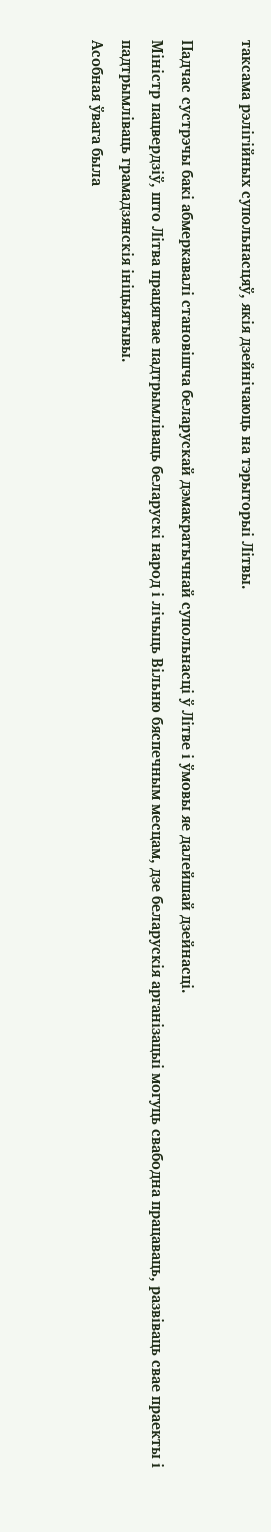таксама рэлігійных супольнасцяў, якія дзейнічаюць на тэрыторыі Літвы.

Падчас сустрэчы бакі абмеркавалі становішча беларускай дэмакратычнай супольнасці ў Літве і ўмовы яе далейшай дзейнасці.
Міністр пацвердзіў, што Літва працягвае падтрымліваць беларускі народ і лічыць Вільню бяспечным месцам, дзе беларускія арганізацыі могуць свабодна працаваць, развіваць свае праекты і падтрымліваць грамадзянскія ініцыятывы.
Асобная ўвага была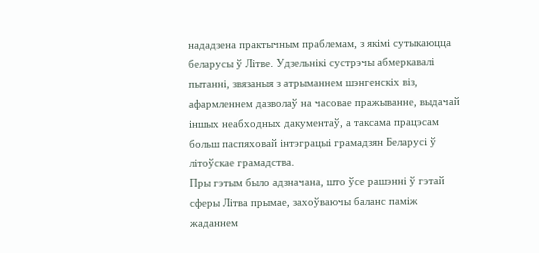нададзена практычным праблемам, з якімі сутыкаюцца беларусы ў Літве. Удзельнікі сустрэчы абмеркавалі пытанні, звязаныя з атрыманнем шэнгенскіх віз, афармленнем дазволаў на часовае пражыванне, выдачай іншых неабходных дакументаў, а таксама працэсам больш паспяховай інтэграцыі грамадзян Беларусі ў літоўскае грамадства.
Пры гэтым было адзначана, што ўсе рашэнні ў гэтай сферы Літва прымае, захоўваючы баланс паміж жаданнем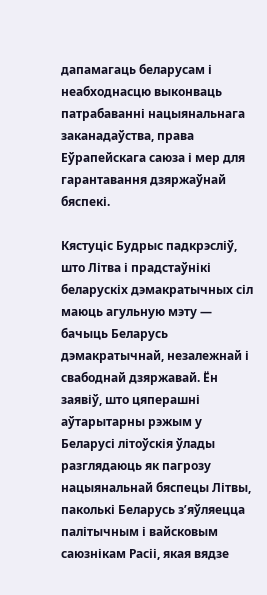дапамагаць беларусам і неабходнасцю выконваць патрабаванні нацыянальнага заканадаўства, права Еўрапейскага саюза і мер для гарантавання дзяржаўнай бяспекі.

Кястуціс Будрыс падкрэсліў, што Літва і прадстаўнікі беларускіх дэмакратычных сіл маюць агульную мэту — бачыць Беларусь дэмакратычнай, незалежнай і свабоднай дзяржавай. Ён заявіў, што цяперашні аўтарытарны рэжым у Беларусі літоўскія ўлады разглядаюць як пагрозу нацыянальнай бяспецы Літвы, паколькі Беларусь з’яўляецца палітычным і вайсковым саюзнікам Расіі, якая вядзе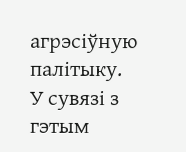агрэсіўную палітыку.
У сувязі з гэтым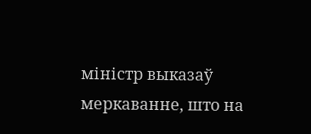міністр выказаў меркаванне, што на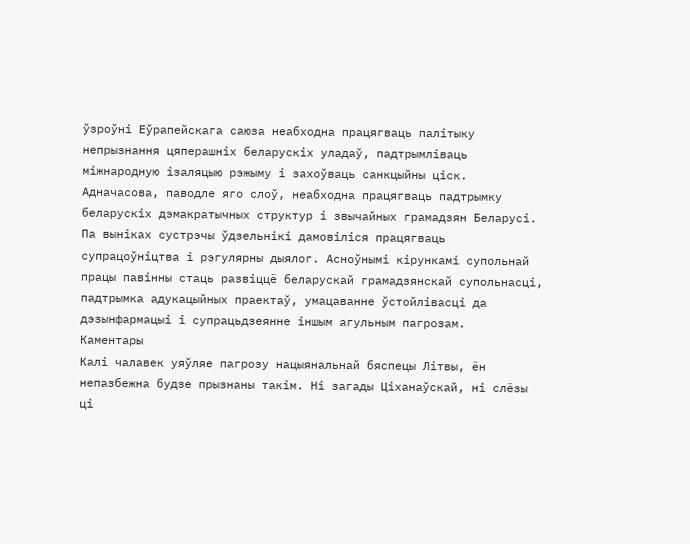ўзроўні Еўрапейскага саюза неабходна працягваць палітыку непрызнання цяперашніх беларускіх уладаў, падтрымліваць міжнародную ізаляцыю рэжыму і захоўваць санкцыйны ціск. Адначасова, паводле яго слоў, неабходна працягваць падтрымку беларускіх дэмакратычных структур і звычайных грамадзян Беларусі.
Па выніках сустрэчы ўдзельнікі дамовіліся працягваць супрацоўніцтва і рэгулярны дыялог. Асноўнымі кірункамі супольнай працы павінны стаць развіццё беларускай грамадзянскай супольнасці, падтрымка адукацыйных праектаў, умацаванне ўстойлівасці да дэзынфармацыі і супрацьдзеянне іншым агульным пагрозам.
Каментары
Калі чалавек уяўляе пагрозу нацыянальнай бяспецы Літвы, ён непазбежна будзе прызнаны такім. Ні загады Ціханаўскай, ні слёзы ці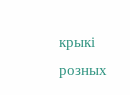крыкі розных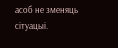асоб не зменяць сітуацыі.